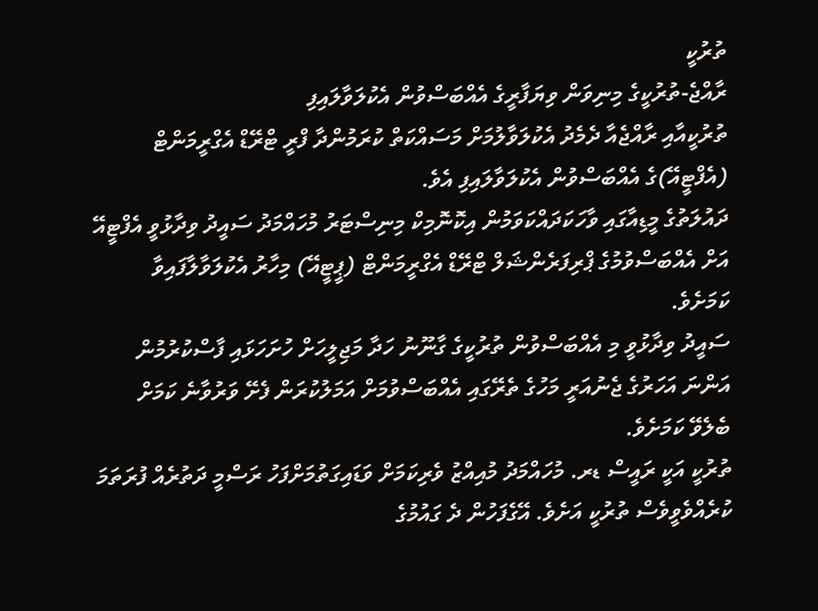ތުރުކީ
ރާއްޖެ-ތުރުކީގެ މިނިވަން ވިޔަފާރީގެ އެއްބަސްވުން އެކުލަވާލައިފި
ތުރުކީއާއި ރާއްޖެއާ ދެމެދު އެކުލަވާލުމަށް މަސައްކަތް ކުރަމުންދާ ފްރީ ޓްރޭޑް އެގްރީމަންޓް (އެފްޓީއޭ)ގެ އެއްބަސްވުން އެކުލަވާލައިފި އެވެ.
ދައުލަތުގެ މީޑިއާގައި ވާހަކަދައްކަވަމުން އިކޮނޮމިކް މިނިސްޓަރު މުހައްމަދު ސައީދު ވިދާޅުވީ އެފްޓީއޭ އަށް އެއްބަސްވުމުގެ ޕްރިފަރެންޝަލް ޓްރޭޑް އެގްރީމަންޓް (ޕީޓީއޭ) މިހާރު އެކުލަވާލާފައިވާ ކަމަށެވެ.
ސައީދު ވިދާޅުވީ މި އެއްބަސްވުން ތުރުކީގެ ގާނޫނު ހަދާ މަޖިލީހަށް ހުށަހަޅައި ފާސްކުރުމުން އަންނަ އަހަރުގެ ޖެނުއަރީ މަހުގެ ތެރޭގައި އެއްބަސްވުމަށް އަމަލުކުރަން ފެށޭ ވަރުވާނެ ކަމަށް ބެލެވޭ ކަމަށެވެ.
ތުރުކީ އަކީ ރައީސް ޑރ. މުހައްމަދު މުއިއްޒު ވެރިކަމަށް ވަޑައިގަތުމަށްފަހު ރަސްމީ ދަތުރެއް ފުރަތަމަ ކުރެއްވެވީވެސް ތުރުކީ އަށެވެ. އޭގެފަހުން ދެ ގައުމުގެ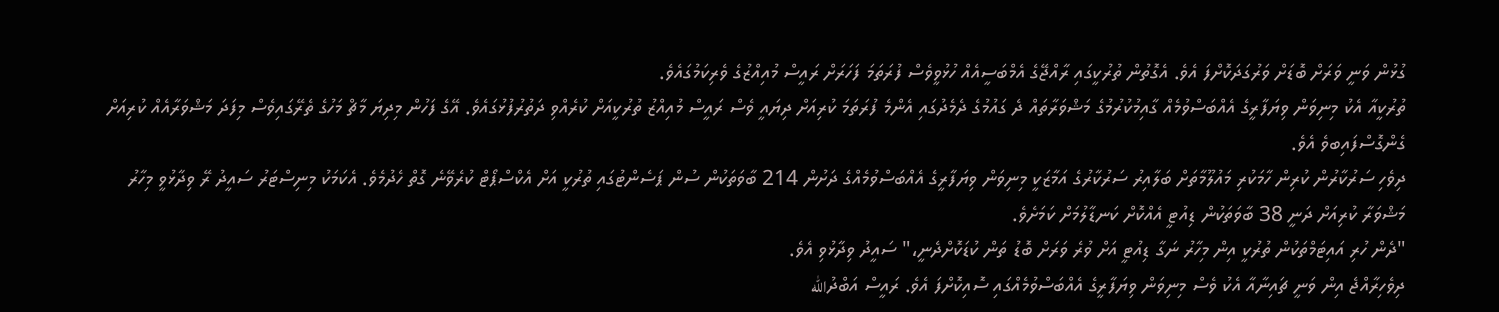ގުޅުން ވަނީ ވަރަށް ބޮޑަށް ވަރުގަދަކޮށްފަ އެވެ. އެގޮތުން ތުރުކީގައި ރާއްޖޭގެ އެމްބަސީއެއް ހުޅުވީވެސް ފުރަތަމަ ފަހަރަށް ރައީސް މުއިއްޒުގެ ވެރިކަމުގައެވެ.
ތުރުކީއާ އެކު މިނިވަން ވިޔަފާރީގެ އެއްބަސްވުމެއް ގާއިމުކުރުމުގެ މަޝްވަރާތައް ދެ ގައުމުގެ ދެމެދުގައި އެންމެ ފުރަތަމަ ކުރިއަށް ދިޔައީ ވެސް ރައީސް މުއިއްޒު ތުރުކީއަށް ކުރެއްވި ދަތުރުފުޅުގައެވެ. އޭގެ ފަހުން މިދިޔަ މާޗް މަހުގެ ތެރޭގައިވެސް މިފަދަ މަޝްވަރާއެއް ކުރިއަށް ގެންގޮސްފައިބވެ އެވެ.
ދިވެހި ސަރުކާރުން ކުރިން ހާމަކުރި މައުލޫމާތަށް ބަލާއިރު ސަރުކާރުގެ އަމާޒަކީ މިނިވަން ވިޔަފާރީގެ އެއްބަސްވުމެއްގެ ދަށުން 214 ބާވަތަކުން ސުން ޕަސެންޓުގައި ތުރުކީ އަށް އެކްސްޕޯޓް ކުރެވޭނެ ގޮތް ހެދުމެވެ. އެކަމަކު މިނިސްޓަރު ސައީދު ރޭ ވިދާޅުވީ މިހާރު މަޝްވަރާ ކުރިއަށް ދަނީ 38 ބާވަތަކުން ޑިއުޓީ އެއްކޮށް ކަނޑާލުމަށް ކަމަށެވެ.
"ދެން ހުރި އައިޓަމްތަކުން ތުރުކީ އިން މިހާރު ނަގާ ޑިއުޓީ އަށް ވުރެ ވަރަށް ބޮޑު ތަން ކުޑަކޮށްދެނީ،" ސައީދު ވިދާޅުވި އެވެ.
ދިވެހިރާއްޖެ އިން ވަނީ ޗައިނާއާ އެކު ވެސް މިނިވަން ވިޔަފާރީގެ އެއްބަސްވުމެއްގައި ސޮއިކޮށްފަ އެވެ. ރައީސް އަބްދުالله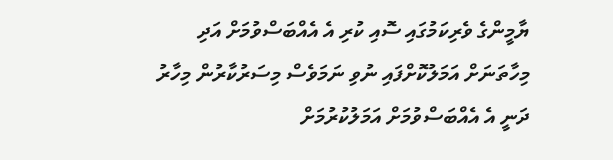ޔާމީންގެ ވެރިކަމުގައި ސޮއި ކުރި އެ އެއްބަސްވުމަށް އަދި މިހާތަނަށް އަމަލުކޮށްފައި ނުވި ނަމަވެސް މިސަރުކާރުން މިހާރު ދަނީ އެ އެއްބަސްވުމަށް އަމަލުކުރުމަށް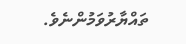ތައްޔާރުވަމުންނެވެ.